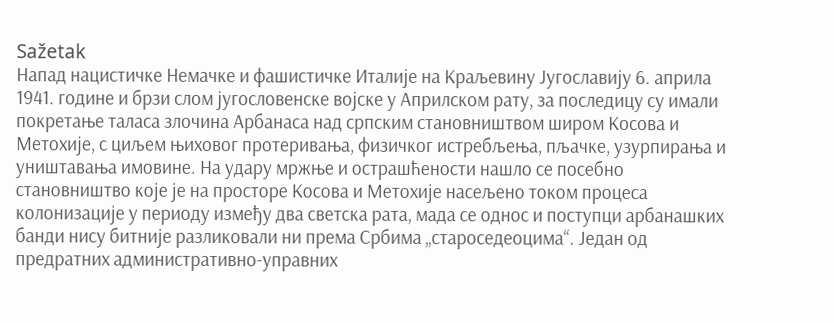Sažetak
Напад нацистичке Немачке и фашистичке Италије на Краљевину Југославију 6. априла 1941. године и брзи слом југословенске војске у Априлском рату, за последицу су имали покретање таласа злочина Арбанаса над српским становништвом широм Косова и Метохије, с циљем њиховог протеривања, физичког истребљења, пљачке, узурпирања и уништавања имовине. На удару мржње и острашћености нашло се посебно становништво које је на просторе Косова и Метохије насељено током процеса колонизације у периоду између два светска рата, мада се однос и поступци арбанашких банди нису битније разликовали ни према Србима „староседеоцима“. Један од предратних административно-управних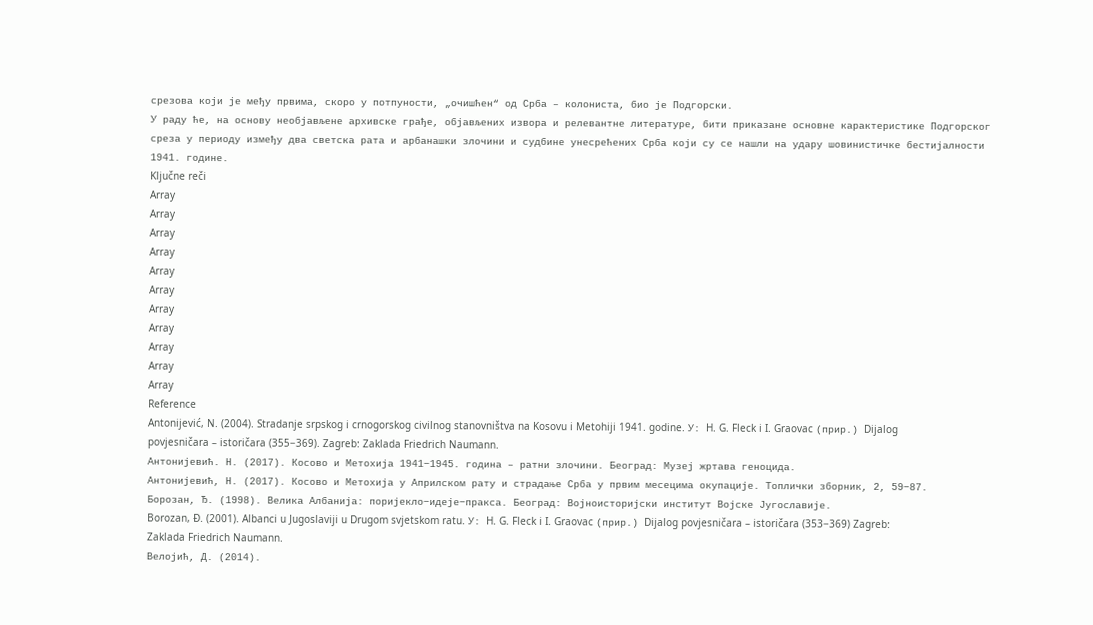срезова који је међу првима, скоро у потпуности, „очишћен“ од Срба – колониста, био је Подгорски.
У раду ће, на основу необјављене архивске грађе, објављених извора и релевантне литературе, бити приказане основне карактеристике Подгорског среза у периоду између два светска рата и арбанашки злочини и судбине унесрећених Срба који су се нашли на удару шовинистичке бестијалности 1941. године.
Ključne reči
Array
Array
Array
Array
Array
Array
Array
Array
Array
Array
Array
Reference
Antonijević, N. (2004). Stradanje srpskog i crnogorskog civilnog stanovništva na Kosovu i Metohiji 1941. godine. У: H. G. Fleck i I. Graovac (прир.) Dijalog povjesničara – istoričara (355−369). Zagreb: Zaklada Friedrich Naumann.
Антонијевић. Н. (2017). Косово и Метохија 1941−1945. година – ратни злочини. Београд: Музеј жртава геноцида.
Антонијевић, Н. (2017). Косово и Метохија у Априлском рату и страдање Срба у првим месецима окупације. Топлички зборник, 2, 59−87.
Борозан, Ђ. (1998). Велика Албанија: поријекло−идеје−пракса. Београд: Војноисторијски институт Војске Југославије.
Borozan, Đ. (2001). Albanci u Jugoslaviji u Drugom svjetskom ratu. У: H. G. Fleck i I. Graovac (прир.) Dijalog povjesničara – istoričara (353−369) Zagreb: Zaklada Friedrich Naumann.
Велојић, Д. (2014).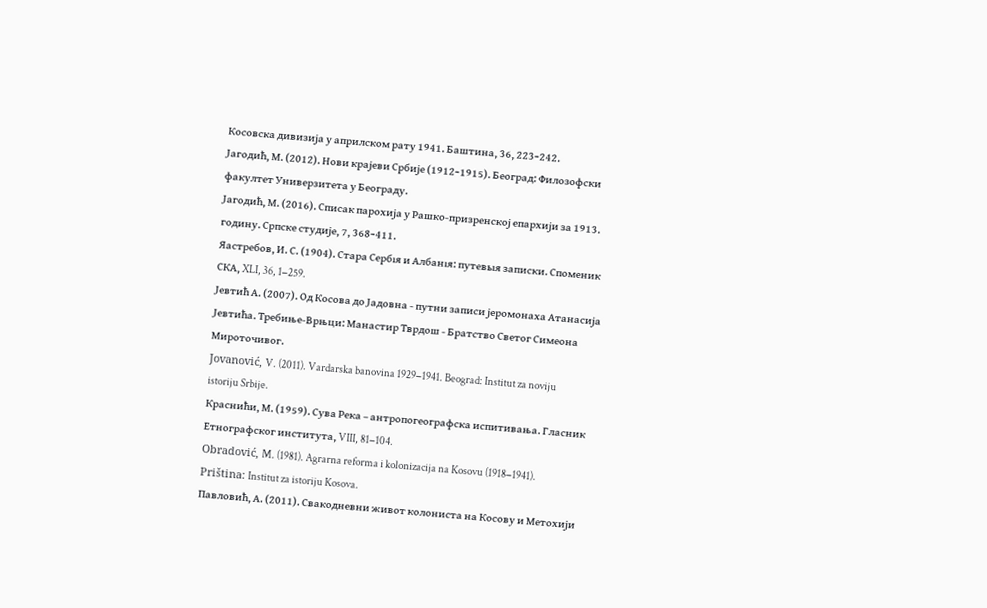Косовска дивизија у априлском рату 1941. Баштина, 36, 223−242.
Јагодић, М. (2012). Нови крајеви Србије (1912−1915). Београд: Филозофски факултет Универзитета у Београду.
Јагодић, М. (2016). Списак парохија у Рашко-призренској епархији за 1913. годину. Српске студије, 7, 368−411.
Яастребов, И. С. (1904). Стара Сербıя и Албанıя: путевьıя записки. Споменик СКА, XLI, 36, 1−259.
Јевтић А. (2007). Од Косова до Јадовна - путни записи јеромонаха Атанасија Јевтића. Требиње-Врњци: Манастир Тврдош - Братство Светог Симеона Мироточивог.
Jovanović, V. (2011). Vardarska banovina 1929−1941. Beograd: Institut za noviju istoriju Srbije.
Краснићи, М. (1959). Сува Река – антропогеографска испитивања. Гласник Етнографског института, VIII, 81−104.
Obradović, M. (1981). Agrarna reforma i kolonizacija na Kosovu (1918−1941). Priština: Institut za istoriju Kosova.
Павловић, А. (2011). Свакодневни живот колониста на Косову и Метохији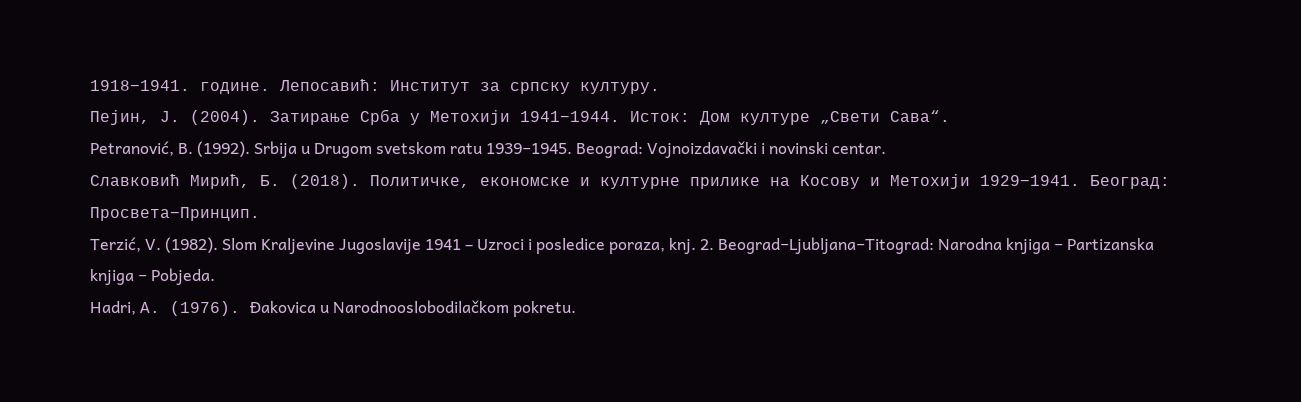1918−1941. године. Лепосавић: Институт за српску културу.
Пејин, Ј. (2004). Затирање Срба у Метохији 1941−1944. Исток: Дом културе „Свети Сава“.
Petranović, B. (1992). Srbija u Drugom svetskom ratu 1939−1945. Beograd: Vojnoizdavački i novinski centar.
Славковић Мирић, Б. (2018). Политичке, економске и културне прилике на Косову и Метохији 1929−1941. Београд: Просвета−Принцип.
Terzić, V. (1982). Slom Kraljevine Jugoslavije 1941 – Uzroci i posledice poraza, knj. 2. Beograd−Ljubljana−Titograd: Narodna knjiga − Partizanska knjiga − Pobjeda.
Hadri, А. (1976). Đakovica u Narodnooslobodilačkom pokretu.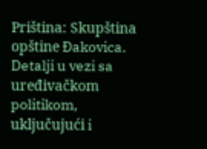Priština: Skupština opštine Đakovica.
Detalji u vezi sa uređivačkom politikom, uključujući i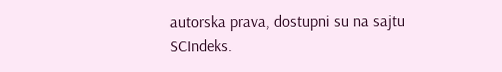autorska prava, dostupni su na sajtu SCIndeks.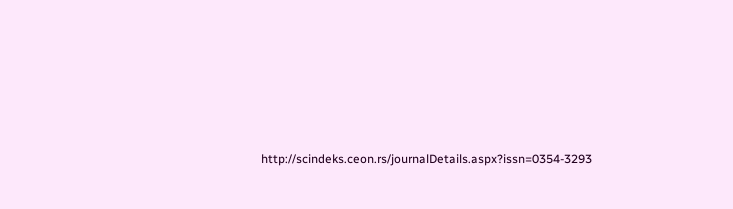http://scindeks.ceon.rs/journalDetails.aspx?issn=0354-3293